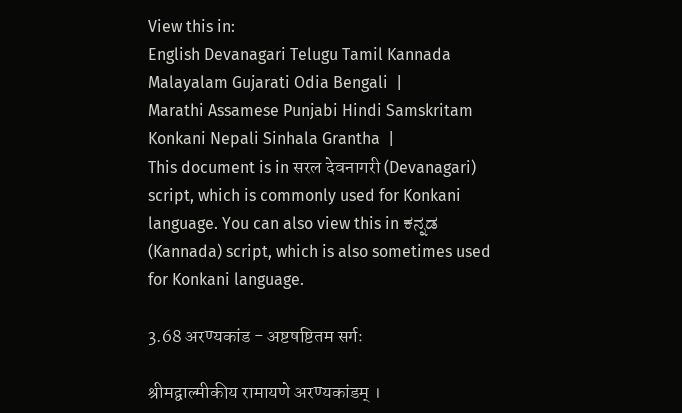View this in:
English Devanagari Telugu Tamil Kannada Malayalam Gujarati Odia Bengali  |
Marathi Assamese Punjabi Hindi Samskritam Konkani Nepali Sinhala Grantha  |
This document is in सरल देवनागरी (Devanagari) script, which is commonly used for Konkani language. You can also view this in ಕನ್ನಡ (Kannada) script, which is also sometimes used for Konkani language.

3.68 अरण्यकांड - अष्टषष्टितम सर्गः

श्रीमद्वाल्मीकीय रामायणे अरण्यकांडम् ।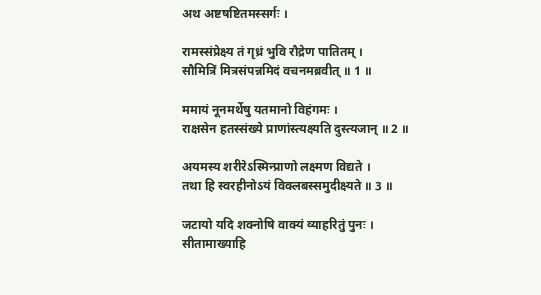अथ अष्टषष्टितमस्सर्गः ।

रामस्संप्रेक्ष्य तं गृध्रं भुवि रौद्रेण पातितम् ।
सौमित्रिं मित्रसंपन्नमिदं वचनमब्रवीत् ॥ 1 ॥

ममायं नूनमर्थेषु यतमानो विहंगमः ।
राक्षसेन हतस्संख्ये प्राणांस्त्यक्ष्यति दुस्त्यजान् ॥ 2 ॥

अयमस्य शरीरेऽस्मिन्प्राणो लक्ष्मण विद्यते ।
तथा हि स्वरहीनोऽयं विक्लबस्समुदीक्ष्यते ॥ 3 ॥

जटायो यदि शक्नोषि वाक्यं व्याहरितुं पुनः ।
सीतामाख्याहि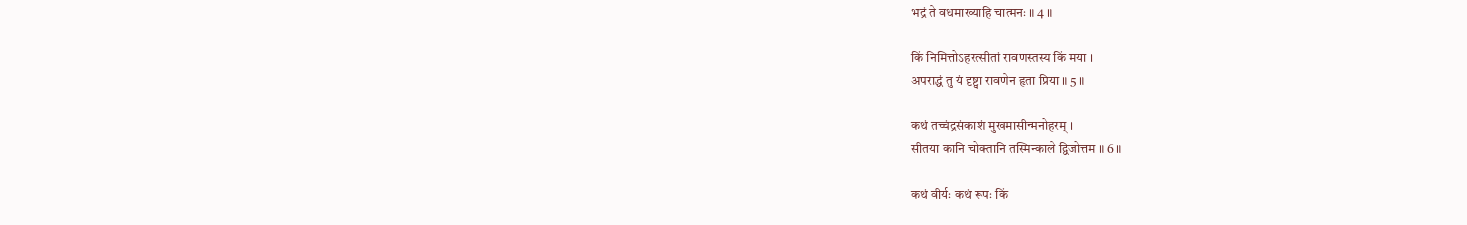भद्रं ते वधमाख्याहि चात्मनः ॥ 4 ॥

किं निमित्तोऽहरत्सीतां रावणस्तस्य किं मया ।
अपराद्धं तु यं दृष्ट्वा रावणेन हृता प्रिया ॥ 5 ॥

कथं तच्चंद्रसंकाशं मुखमासीन्मनोहरम् ।
सीतया कानि चोक्तानि तस्मिन्काले द्विजोत्तम ॥ 6 ॥

कथं वीर्यः कथं रूपः किं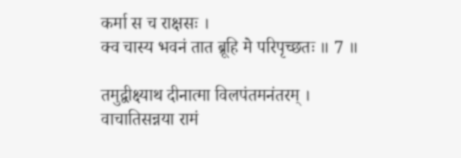कर्मा स च राक्षसः ।
क्व चास्य भवनं तात ब्रूहि मे परिपृच्छतः ॥ 7 ॥

तमुद्वीक्ष्याथ दीनात्मा विलपंतमनंतरम् ।
वाचातिसन्नया रामं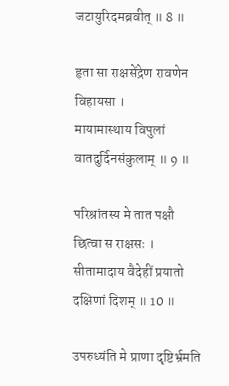जटायुरिदमब्रवीत् ॥ 8 ॥

हृता सा राक्षसेंद्रेण रावणेन विहायसा ।
मायामास्थाय विपुलां वातदुर्दिनसंकुलाम् ॥ 9 ॥

परिश्रांतस्य मे तात पक्षौ छित्वा स राक्षसः ।
सीतामादाय वैदेहीं प्रयातो दक्षिणां दिशम् ॥ 10 ॥

उपरुध्यंति मे प्राणा दृष्टिर्भ्रमति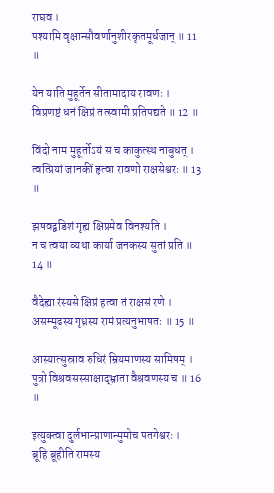राघव ।
पश्यामि वृक्षान्सौवर्णानुशीरकृतमूर्धजान् ॥ 11 ॥

येन याति मुहूर्तेन सीतामादाय रावणः ।
विप्रणष्टं धनं क्षिप्रं तत्स्वामी प्रतिपद्यते ॥ 12 ॥

विंदो नाम मुहूर्तोऽयं स च काकुत्स्थ नाबुधत् ।
त्वत्प्रियां जानकीं हृत्वा रावणो राक्षसेश्वरः ॥ 13 ॥

झषवद्बडिशं गृह्य क्षिप्रमेव विनश्यति ।
न च त्वया व्यथा कार्या जनकस्य सुतां प्रति ॥ 14 ॥

वैदेह्या रंस्यसे क्षिप्रं हत्वा तं राक्षसं रणे ।
असम्मूढस्य गृध्रस्य रामं प्रत्यनुभाषतः ॥ 15 ॥

आस्यात्सुस्राव रुधिरं म्रियमाणस्य सामिषम् ।
पुत्रो विश्रवसस्साक्षाद्भ्राता वैश्रवणस्य च ॥ 16 ॥

इत्युक्त्वा दुर्लभान्प्राणान्मुमोच पतगेश्वरः ।
ब्रूहि ब्रूहीति रामस्य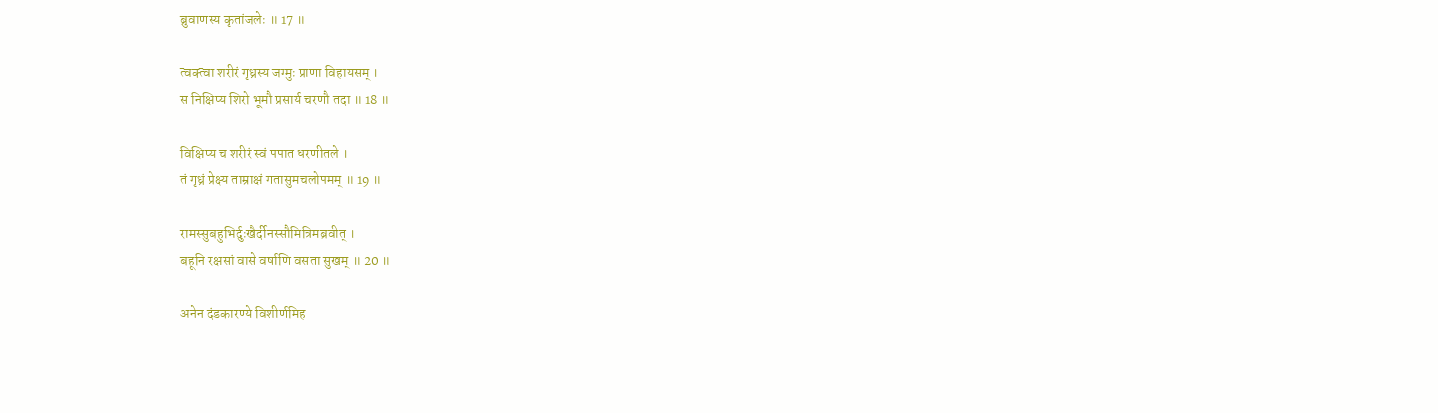ब्रुवाणस्य कृतांजलेः ॥ 17 ॥

त्वक्त्वा शरीरं गृध्रस्य जग्मुः प्राणा विहायसम् ।
स निक्षिप्य शिरो भूमौ प्रसार्य चरणौ तदा ॥ 18 ॥

विक्षिप्य च शरीरं स्वं पपात धरणीतले ।
तं गृध्रं प्रेक्ष्य ताम्राक्षं गतासुमचलोपमम् ॥ 19 ॥

रामस्सुबहुभिर्दुःखैर्दीनस्सौमित्रिमब्रवीत् ।
बहूनि रक्षसां वासे वर्षाणि वसता सुखम् ॥ 20 ॥

अनेन दंडकारण्ये विशीर्णमिह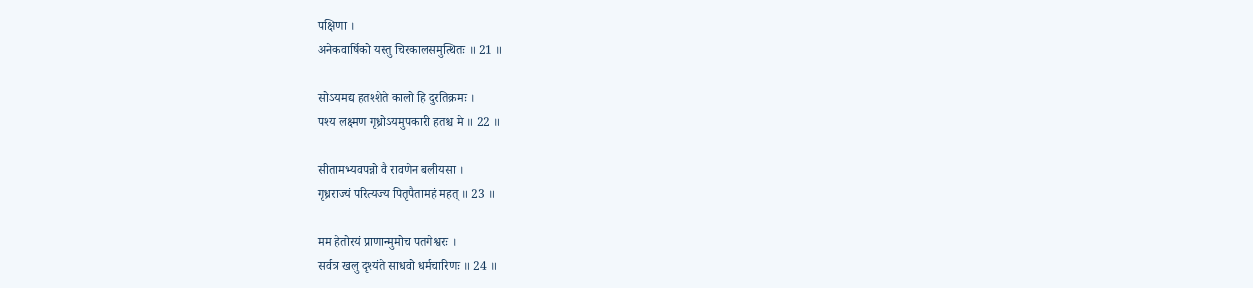पक्षिणा ।
अनेकवार्षिको यस्तु चिरकालसमुत्थितः ॥ 21 ॥

सोऽयमद्य हतश्शेते कालो हि दुरतिक्रमः ।
पश्य लक्ष्मण गृध्रोऽयमुपकारी हतश्च मे ॥ 22 ॥

सीतामभ्यवपन्नो वै रावणेन बलीयसा ।
गृध्रराज्यं परित्यज्य पितृपैतामहं महत् ॥ 23 ॥

मम हेतोरयं प्राणान्मुमोच पतगेश्वरः ।
सर्वत्र खलु दृश्यंते साधवो धर्मचारिणः ॥ 24 ॥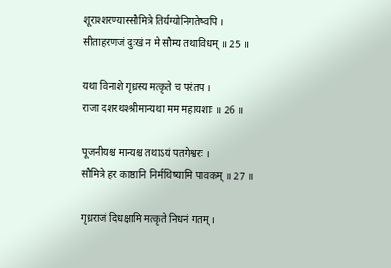शूराश्शरण्यास्सौमित्रे तिर्यग्योनिगतेष्वपि ।
सीताहरणजं दुःखं न मे सौम्य तथाविधम् ॥ 25 ॥

यथा विनाशे गृध्रस्य मत्कृते च परंतप ।
राजा दशरथश्श्रीमान्यथा मम महायशाः ॥ 26 ॥

पूजनीयश्च मान्यश्च तथाऽयं पतगेश्वरः ।
सौमित्रे हर काष्ठानि निर्मथिष्यामि पावकम् ॥ 27 ॥

गृध्रराजं दिधक्षामि मत्कृते निधनं गतम् ।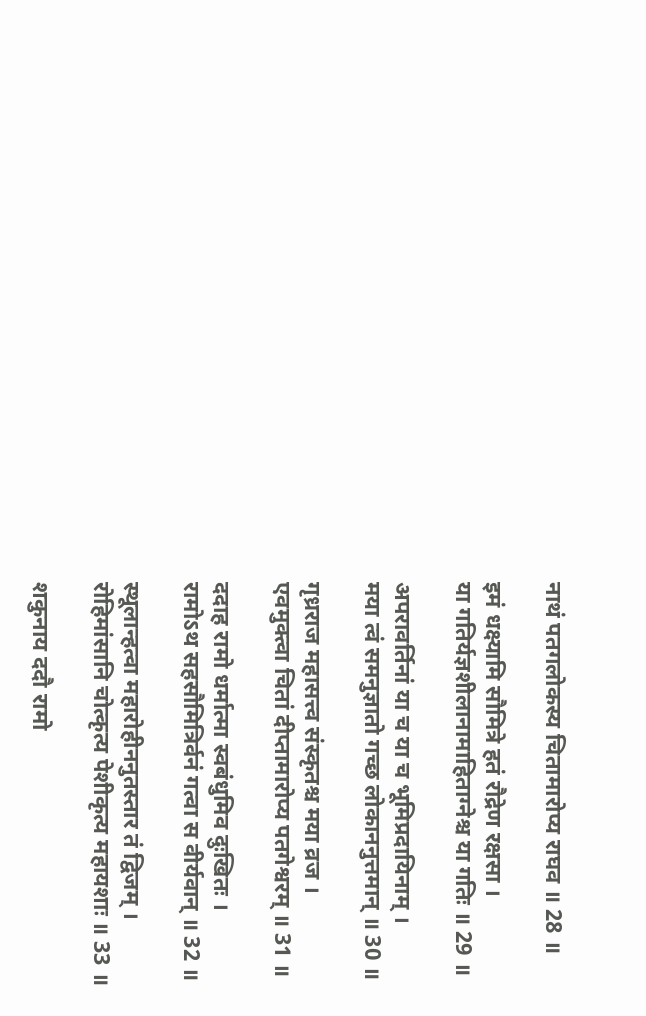नाथं पतगलोकस्य चितामारोप्य राघव ॥ 28 ॥

इमं धक्ष्यामि सौमित्रे हतं रौद्रेण रक्षसा ।
या गतिर्यज्ञशीलानामाहिताग्नेश्च या गतिः ॥ 29 ॥

अपरावर्तिनां या च या च भूमिप्रदायिनाम् ।
मया त्वं समनुज्ञातो गच्छ लोकाननुत्तमान् ॥ 30 ॥

गृध्रराज महासत्त्व संस्कृतश्च मया व्रज ।
एवमुक्त्वा चितां दीप्तामारोप्य पतगेश्वरम् ॥ 31 ॥

ददाह रामो धर्मात्मा स्वबंधुमिव दुःखितः ।
रामोऽथ सहसौमित्रिर्वनं गत्वा स वीर्यवान् ॥ 32 ॥

स्थूलान्हत्वा महारोहीननुतस्तार तं द्विजम् ।
रोहिमांसानि चोत्कृत्य पेशीकृत्य महायशाः ॥ 33 ॥

शकुनाय ददौ रामो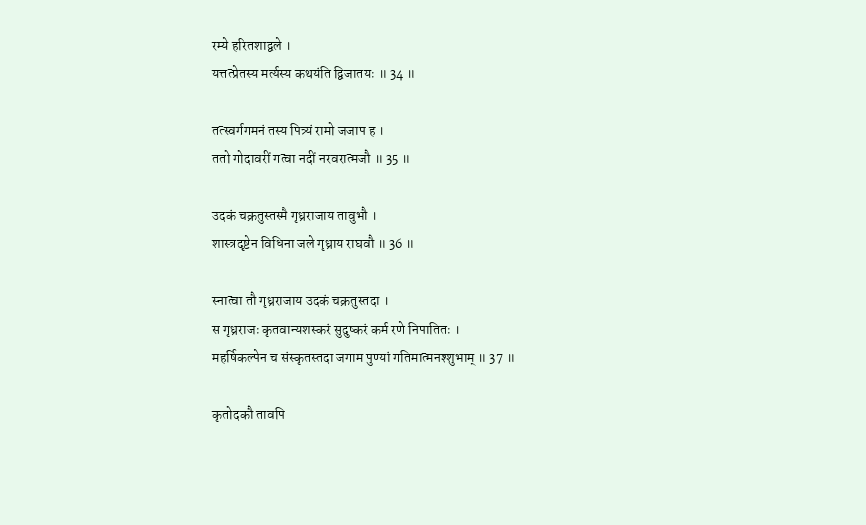रम्ये हरितशाद्वले ।
यत्तत्प्रेतस्य मर्त्यस्य कथयंति द्विजातयः ॥ 34 ॥

तत्स्वर्गगमनं तस्य पित्र्यं रामो जजाप ह ।
ततो गोदावरीं गत्वा नदीं नरवरात्मजौ ॥ 35 ॥

उदकं चक्रतुस्तस्मै गृध्रराजाय तावुभौ ।
शास्त्रदृष्टेन विधिना जले गृध्राय राघवौ ॥ 36 ॥

स्नात्वा तौ गृध्रराजाय उदकं चक्रतुस्तदा ।
स गृध्रराजः कृतवान्यशस्करं सुदुष्करं कर्म रणे निपातितः ।
महर्षिकल्पेन च संस्कृतस्तदा जगाम पुण्यां गतिमात्मनश्शुभाम् ॥ 37 ॥

कृतोदकौ तावपि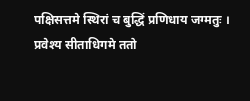पक्षिसत्तमे स्थिरां च बुद्धिं प्रणिधाय जग्मतुः ।
प्रवेश्य सीताधिगमे ततो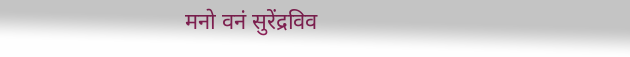मनो वनं सुरेंद्रविव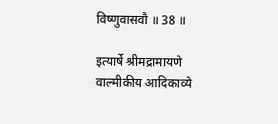विष्णुवासवौ ॥ 38 ॥

इत्यार्षे श्रीमद्रामायणे वाल्मीकीय आदिकाव्ये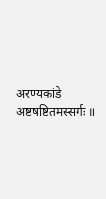अरण्यकांडे अष्टषष्टितमस्सर्गः ॥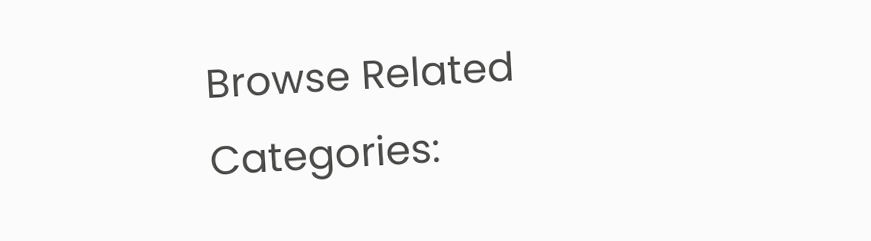Browse Related Categories: